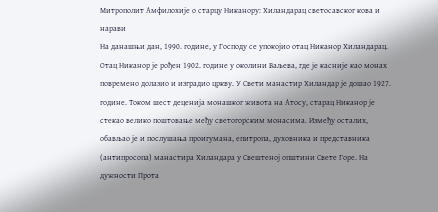Митрополит Амфилохије о старцу Никанору: Хиландарац светосавског кова и нарави
На данашњи дан, 1990. године, у Господу се упокојио отац Никанор Хиландарац.
Отац Никанор је рођен 1902. године у околини Ваљева, где је касније као монах повремено долазио и изградио цркву. У Свети манастир Хиландар је дошао 1927. године. Током шест деценија монашког живота на Атосу, старац Никанор је стекао велико поштовање међу светогорским монасима. Између осталих, обављао је и послушања проигумана, епитропа, духовника и представника (антипросопа) манастира Хиландара у Свештеној општини Свете Горе. На дужности Прота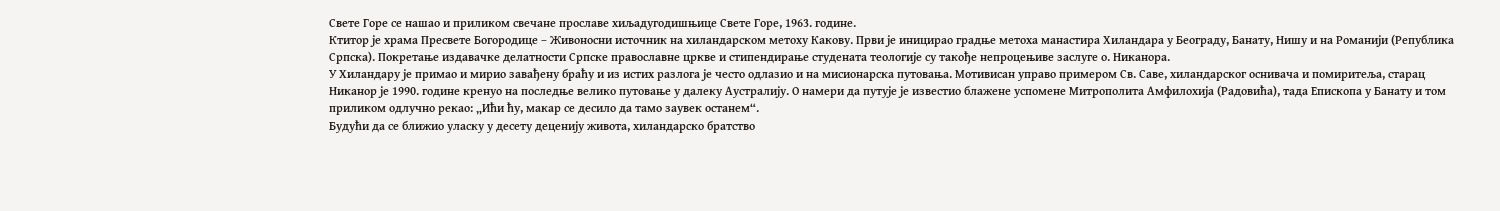Свете Горе се нашао и приликом свечане прославе хиљадугодишњице Свете Горе, 1963. године.
Ктитор је храма Пресвете Богородице – Живоносни источник на хиландарском метоху Какову. Први је иницирао градње метоха манастира Хиландара у Београду, Банату, Нишу и на Романији (Република Српска). Покретање издавачке делатности Српске православне цркве и стипендирање студената теологије су такође непроцењиве заслуге о. Никанора.
У Хиландару је примао и мирио завађену браћу и из истих разлога је често одлазио и на мисионарска путовања. Мотивисан управо примером Св. Саве, хиландарског оснивача и помиритеља, старац Никанор је 1990. године кренуо на последње велико путовање у далеку Аустралију. О намери да путује је известио блажене успомене Митрополита Амфилохија (Радовића), тада Епископа у Банату и том приликом одлучно рекао: „Ићи ћу, макар се десило да тамо заувек останем“.
Будући да се ближио уласку у десету деценију живота, хиландарско братство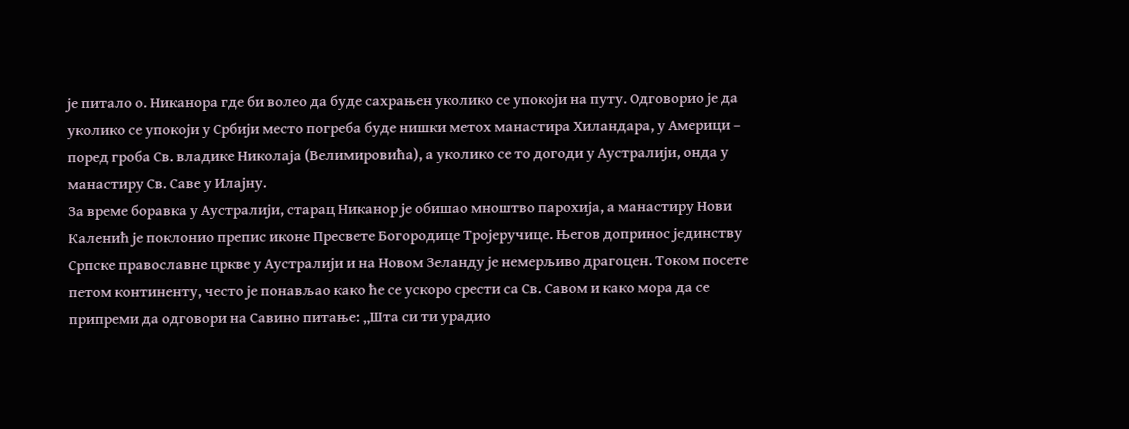је питало о. Никанора где би волео да буде сахрањен уколико се упокоји на путу. Одговорио је да уколико се упокоји у Србији место погреба буде нишки метох манастира Хиландара, у Америци – поред гроба Св. владике Николаја (Велимировића), а уколико се то догоди у Аустралији, онда у манастиру Св. Саве у Илајну.
За време боравка у Аустралији, старац Никанор је обишао мноштво парохија, а манастиру Нови Каленић је поклонио препис иконе Пресвете Богородице Тројеручице. Његов допринос јединству Српске православне цркве у Аустралији и на Новом Зеланду је немерљиво драгоцен. Током посете петом континенту, често је понављао како ће се ускоро срести са Св. Савом и како мора да се припреми да одговори на Савино питање: „Шта си ти урадио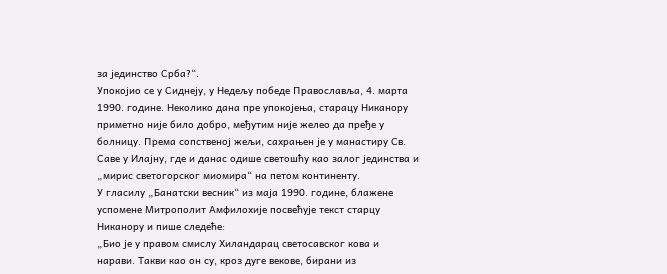за јединство Срба?“.
Упокојио се у Сиднеју, у Недељу победе Православља, 4. марта 1990. године. Неколико дана пре упокојења, старацу Никанору приметно није било добро, међутим није желео да пређе у болницу. Према сопственој жељи, сахрањен је у манастиру Св. Саве у Илајну, где и данас одише светошћу као залог јединства и „мирис светогорског миомира“ на петом континенту.
У гласилу „Банатски весник“ из маја 1990. године, блажене успомене Митрополит Амфилохије посвећује текст старцу Никанору и пише следеће:
„Био је у правом смислу Хиландарац светосавског кова и нарави. Такви као он су, кроз дуге векове, бирани из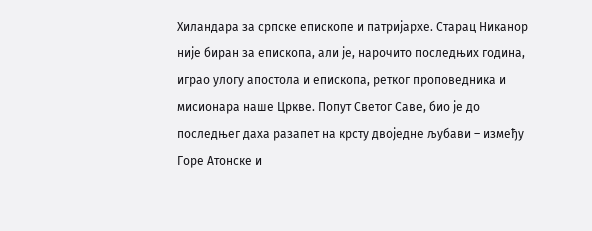Хиландара за српске епископе и патријархе. Старац Никанор није биран за епископа, али је, нарочито последњих година, играо улогу апостола и епископа, ретког проповедника и мисионара наше Цркве. Попут Светог Саве, био је до последњег даха разапет на крсту двоједне љубави – између Горе Атонске и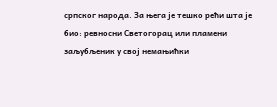српског народа. За њега је тешко рећи шта је био: ревносни Светогорац или пламени заљубљеник у свој немањићки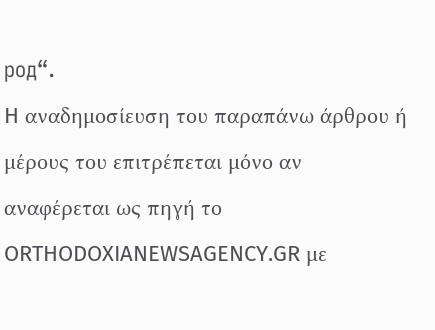род“.
H αναδημοσίευση του παραπάνω άρθρου ή μέρους του επιτρέπεται μόνο αν αναφέρεται ως πηγή το ORTHODOXIANEWSAGENCY.GR με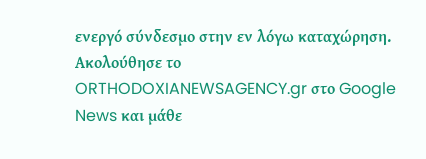ενεργό σύνδεσμο στην εν λόγω καταχώρηση.
Ακολούθησε το ORTHODOXIANEWSAGENCY.gr στο Google News και μάθε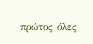πρώτος όλες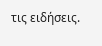τις ειδήσεις.